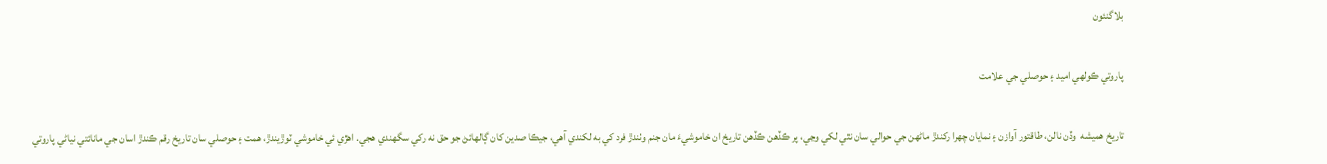بلاگنئون

پاروتي ڪولھي اميد ۽ حوصلي جي علامت

تاريخ هميشه  وڏن نالن، طاقتور آوازن ۽ نمايان چهرا رکندڙ ماڻهن جي حوالي سان نٿي لکي وڃي، پر ڪڏهن ڪڏهن تاريخ ان خاموشيءَ مان جنم وٺندڙ فرد کي به لکندي آهي، جيڪا صدين کان ڳالهائڻ جو حق نه رکي سگهندي هجي. اهڙي ئي خاموشي ٽوڙيندڙ، همت ۽ حوصلي سان تاريخ رقم ڪندڙ اسان جي مانائتي نياڻي پاروتي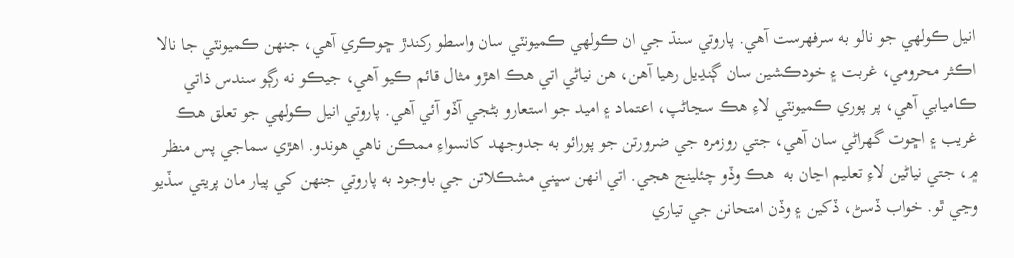انيل ڪولھي جو نالو به سرفهرست آهي. پاروتي سنڌ جي ان ڪولھي ڪميونٽي سان واسطو رکندڙ ڇوڪري آھي، جنهن ڪميونٽي جا نالا اڪثر محرومي، غربت ۽ خودڪشين سان ڳنڍيل رهيا آهن، ھن نياڻي اتي هڪ اهڙو مثال قائم ڪيو آهي، جيڪو نه رڳو سندس ذاتي ڪاميابي آهي، پر پوري ڪميونٽي لاءِ ھڪ سڃاڻپ، اعتماد ۽ اميد جو استعارو بڻجي آڏو آئي آهي. پاروتي انيل ڪولھي جو تعلق هڪ غريب ۽ اڇوت گهراڻي سان آهي، جتي روزمره جي ضرورتن جو پورائو به جدوجهد کانسواءِ ممڪن ناهي هوندو. اهڙي سماجي پس منظر ۾، جتي نياڻين لاءِ تعليم اڃان به  هڪ وڏو چئلينج ھجي. اتي انھن سڀني مشڪلاتن جي باوجود به پاروتي جنهن کي پيار مان پريتي سڏيو وڃي ٿو. خواب ڏسڻ، ڏکين ۽ وڏن امتحانن جي تياري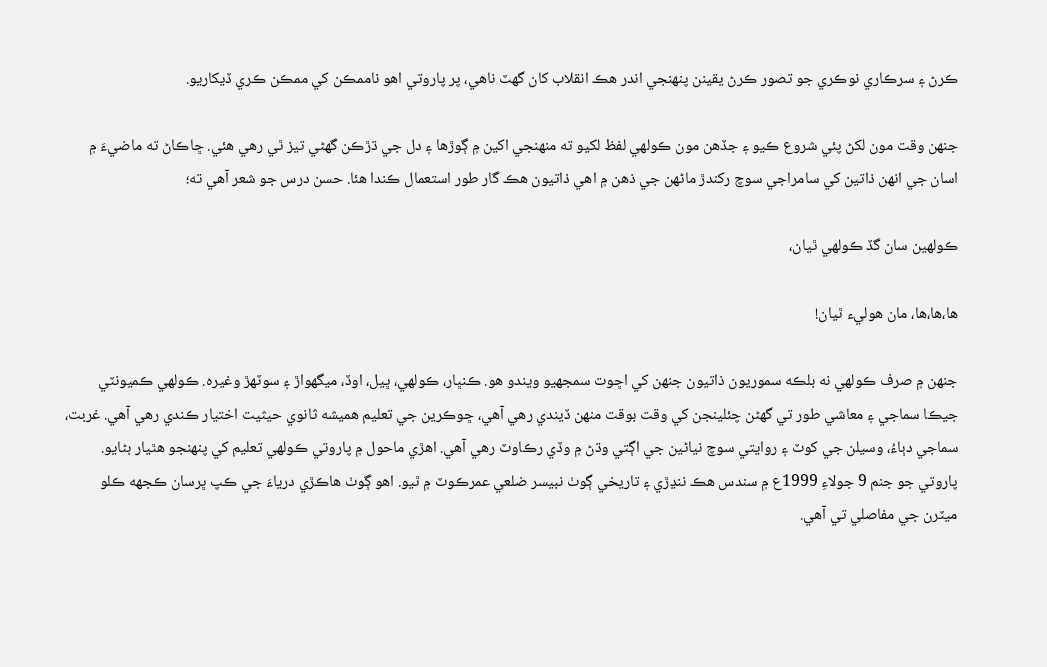ڪرڻ ۽ سرڪاري نوڪري جو تصور ڪرڻ يقينن پنھنجي اندر هڪ انقلاب کان گهٽ ناهي، پر پاروتي اهو ناممڪن کي ممڪن ڪري ڏيکاريو.

جنھن وقت مون لکڻ پئي شروع ڪيو ۽ جڏھن مون ڪولھي لفظ لکيو ته منھنجي اکين ۾ ڳوڙها ۽ دل جي ڌڙڪن گھڻي تيز ٿي رھي ھئي. ڇاڪاڻ ته ماضيءَ ۾ اسان جي انھن ذاتين کي سامراجي سوچ رکندڙ ماڻھن جي ذھن ۾ اھي ذاتيون ھڪ گار طور استعمال ڪندا ھئا. حسن درس جو شعر آھي ته؛

ڪولھين سان گڏ ڪولھي ٿيان،

ھا،ھا،ھا، مان ھوليء ٿيان!

جنھن ۾ صرف ڪولھي نه بلڪه سموريون ذاتيون جنھن کي اڇوت سمجھيو ويندو ھو. ڪنڀار، ڪولھي، ڀيل، اوڏ، ميگھواڙ ۽ سوٽهڙ وغيره. ڪولھي ڪميونٽي جيڪا سماجي ۽ معاشي طور تي گهڻن چئلينجن کي وقت بوقت منهن ڏيندي رهي آهي، ڇوڪرين جي تعليم هميشه ثانوي حيثيت اختيار ڪندي رهي آهي. غربت، سماجي دٻاءُ، وسيلن جي کوٽ ۽ روايتي سوچ نياڻين جي اڳتي وڌڻ ۾ وڏي رڪاوٽ رھي آھي. اهڙي ماحول ۾ پاروتي ڪولھي تعليم کي پنهنجو هٿيار بڻايو. پاروتي جو جنم 9 جولاءِ 1999ع ۾ سندس ھڪ ننڍڙي ۽ تاريخي ڳوٺ نبيسر ضلعي عمرڪوٽ ۾ ٿيو. اھو ڳوٺ ھاڪڙي درياءَ جي ڪپ ڀرسان ڪجھه ڪلو ميٽرن جي مفاصلي تي آهي.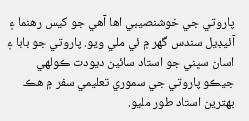پاروتي جي خوشنصيبي اها آھي جو کيس رھنما ۽ آئيڊيل سندس گھر ۾ ئي ملي ويو. پاروتي جو بابا ۽ اسان سڀني جو استاد سائين ديودت ڪولھي جيڪو پاروتي جي سموري تعليمي سفر ۾ ھڪ بھترين استاد طور مليو.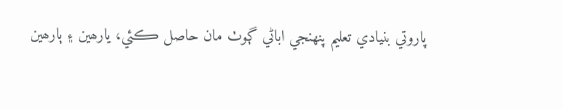پاروتي بنيادي تعليم پنھنجي اباڻي ڳوٺ مان حاصل ڪئي، يارھين ۽ ٻارھين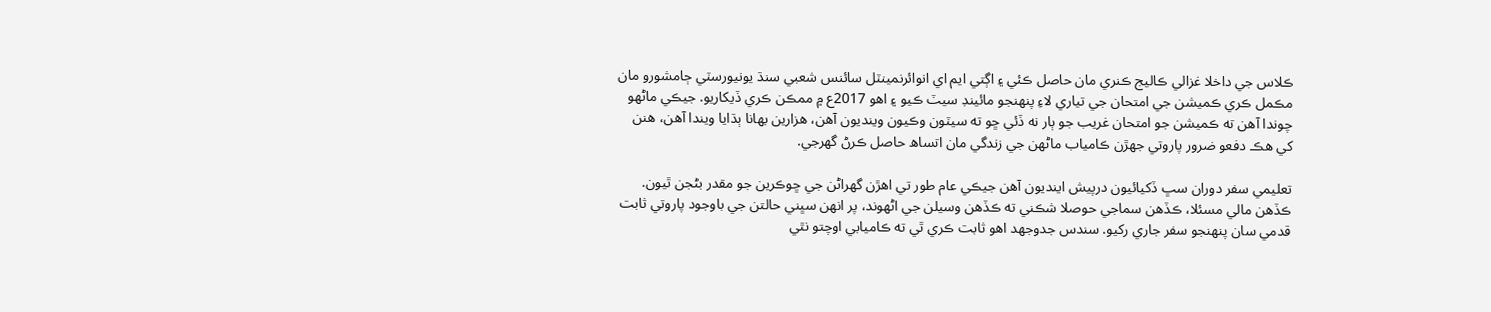ڪلاس جي داخلا غزالي ڪاليج ڪنري مان حاصل ڪئي ۽ اڳتي ايم اي انوائرنمينٽل سائنس شعبي سنڌ يونيورسٽي ڄامشورو مان مڪمل ڪري ڪميشن جي امتحان جي تياري لاءِ پنهنجو مائينڊ سيٽ ڪيو ۽ اھو 2017ع ۾ ممڪن ڪري ڏيکاريو. جيڪي ماڻھو چوندا آهن ته ڪميشن جو امتحان غريب جو ٻار نه ڏئي ڇو ته سيٽون وڪيون وينديون آهن، ھزارين بھانا ٻڌايا ويندا آهن، ھنن کي ھڪ دفعو ضرور پاروتي جھڙن ڪامياب ماڻھن جي زندگي مان اتساھ حاصل ڪرڻ گھرجي.

تعليمي سفر دوران سڀ ڏکيائيون درپيش اينديون آھن جيڪي عام طور تي اهڙن گهراڻن جي ڇوڪرين جو مقدر بڻجن ٿيون. ڪڏهن مالي مسئلا، ڪڏهن سماجي حوصلا شڪني ته ڪڏهن وسيلن جي اڻهوند، پر انهن سڀني حالتن جي باوجود پاروتي ثابت قدمي سان پنهنجو سفر جاري رکيو. سندس جدوجهد اهو ثابت ڪري ٿي ته ڪاميابي اوچتو نٿي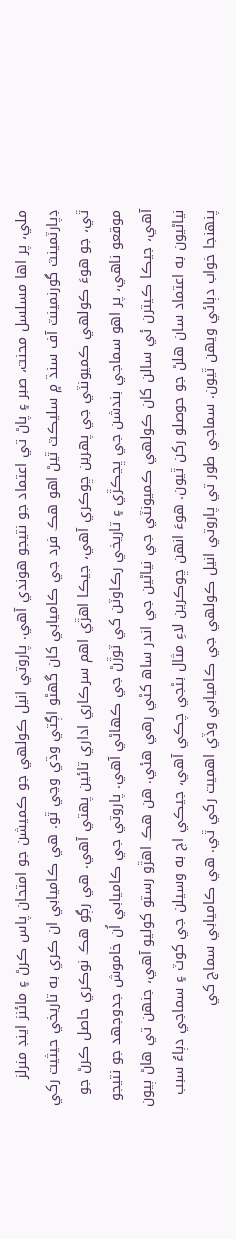ملي، پر اها مسلسل محنت، صبر ۽ پاڻ تي اعتماد جو نتيجو هوندي آهي. پاروتي انيل ڪولھي جو ڪميشن جو امتحان پاس ڪرڻ ۽ مائنز اينڊ منرلز ڊپارٽمينٽ گورنمينٽ آف سنڌ ۾ سليڪٽ ٿيڻ اھو هڪ فرد جي ڪاميابي کان گهڻو اڳتي وڌي وڃي ٿو. هي ڪاميابي ان ڪري به تاريخي حيثيت رکي ٿي، جو هوءَ ڪولھي ڪميونٽي جي پهرين ڇوڪري آهي، جيڪا اهڙي اهم سرڪاري اداري تائين پهتي آهي. هي رڳو هڪ نوڪري حاصل ڪرڻ جو موقعو ناهي، پر اهو سماجي بندشن جي ڀڃڪڙي ۽ تاريخي رڪاوٽن کي ٽوڙڻ جي ڪهاڻي آهي. پاروتي جي ڪاميابي اُن خاموش جدوجهد جو نتيجو آهي، جيڪا ڪيترن ئي سالن کان ڪولھي ڪميونٽي جي نياڻين جي اندر ساھ کڻي رهي هئي. هن هڪ اهڙو رستو کوليو آهي، جنهن تي هاڻ ٻيون نياڻيون به اعتماد سان هلڻ جو حوصلو رکن ٿيون. هوءَ انهن ڇوڪرين لاءِ مثال بڻجي چڪي آهي، جيڪي اڄ به وسيلن جي کوٽ ۽ سماجي دٻاءُ سبب پنهنجا خواب دٻائي ويهن ٿيون. سماجي طور تي پاروتي انيل ڪولھي جي ڪاميابي وڏي اهميت رکي ٿي. هي ڪاميابي سماج کي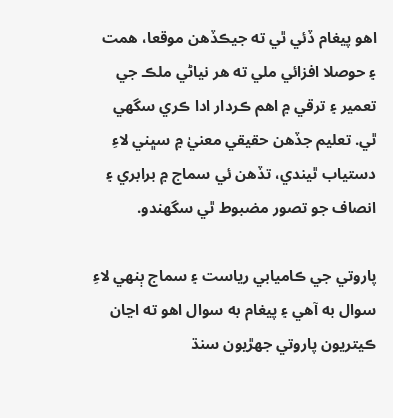اهو پيغام ڏئي ٿي ته جيڪڏهن موقعا، همت ۽ حوصلا افزائي ملي ته ھر نياڻي ملڪ جي تعمير ۽ ترقي ۾ اهم ڪردار ادا ڪري سگهي ٿي. تعليم جڏهن حقيقي معنيٰ ۾ سڀني لاءِ دستياب ٿيندي، تڏهن ئي سماج ۾ برابري ۽ انصاف جو تصور مضبوط ٿي سگهندو.

پاروتي جي ڪاميابي رياست ۽ سماج ٻنهي لاءِ سوال به آهي ۽ پيغام به سوال اهو ته اڃان ڪيتريون پاروتي جھڙيون سنڌ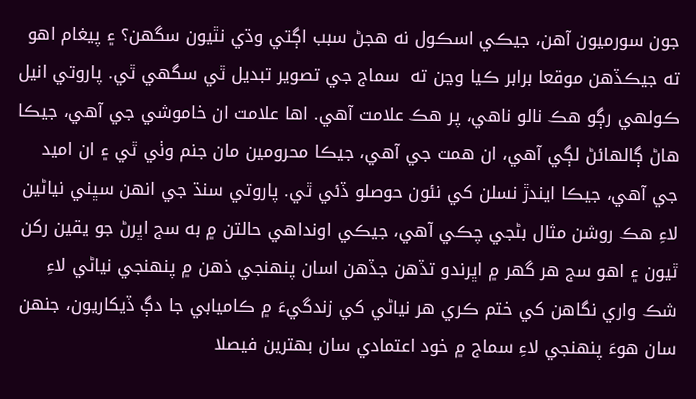جون سورميون آهن، جيڪي اسڪول نه ھجڻ سبب اڳتي وڌي نٿيون سگهن؟ ۽ پيغام اهو ته جيڪڏهن موقعا برابر ڪيا وڃن ته  سماج جي تصوير تبديل ٿي سگهي ٿي. پاروتي انيل ڪولھي رڳو هڪ نالو ناهي، پر هڪ علامت آهي. اها علامت ان خاموشي جي آهي، جيڪا هاڻ ڳالهائڻ لڳي آهي، ان همت جي آهي، جيڪا محرومين مان جنم وٺي ٿي ۽ ان اميد جي آهي، جيڪا ايندڙ نسلن کي نئون حوصلو ڏئي ٿي. پاروتي سنڌ جي انهن سڀني نياڻين لاءِ هڪ روشن مثال بڻجي چڪي آهي، جيڪي اونداهي حالتن ۾ به سج اڀرڻ جو يقين رکن ٿيون ۽ اھو سج ھر گھر ۾ اڀرندو تڏھن جڏھن اسان پنھنجي ذھن ۾ پنھنجي نياڻي لاءِ شڪ واري نگاھن کي ختم ڪري ھر نياڻي کي زندگيءَ ۾ ڪاميابي جا دڳ ڏيکاريون، جنھن سان ھوءَ پنھنجي لاءِ سماج ۾ خود اعتمادي سان بھترين فيصلا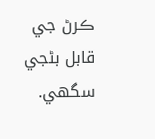ڪرڻ جي قابل بڻجي سگھي.